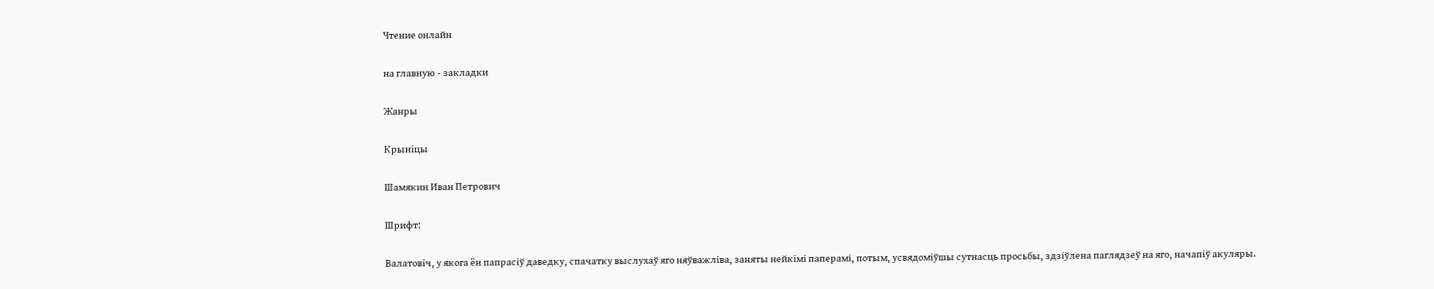Чтение онлайн

на главную - закладки

Жанры

Крыніцы

Шамякин Иван Петрович

Шрифт:

Валатовіч, у якога ён папрасіў даведку, спачатку выслухаў яго няўважліва, заняты нейкімі паперамі, потым, усвядоміўшы сутнасць просьбы, здзіўлена паглядзеў на яго, начапіў акуляры.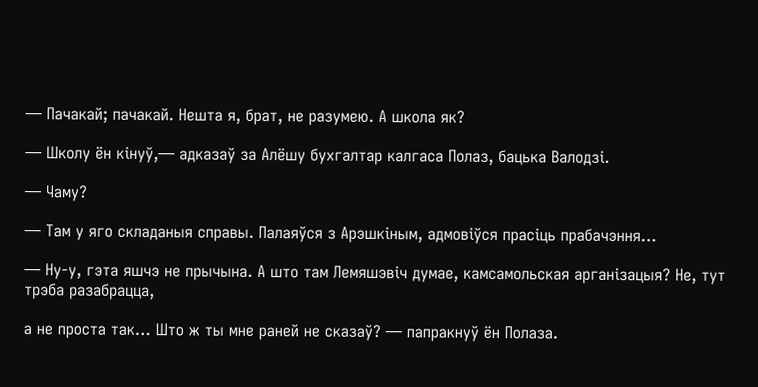— Пачакай; пачакай. Нешта я, брат, не разумею. А школа як?

— Школу ён кінуў,— адказаў за Алёшу бухгалтар калгаса Полаз, бацька Валодзі.

— Чаму?

— Там у яго складаныя справы. Палаяўся з Арэшкіным, адмовіўся прасіць прабачэння…

— Ну-у, гэта яшчэ не прычына. А што там Лемяшэвіч думае, камсамольская арганізацыя? Не, тут трэба разабрацца,

а не проста так… Што ж ты мне раней не сказаў? — папракнуў ён Полаза.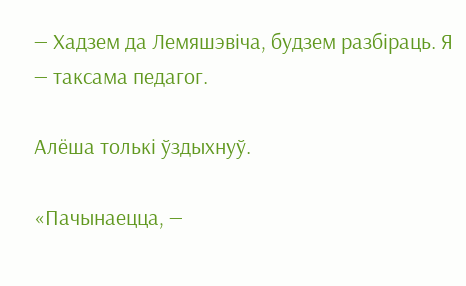— Хадзем да Лемяшэвіча, будзем разбіраць. Я — таксама педагог.

Алёша толькі ўздыхнуў.

«Пачынаецца, —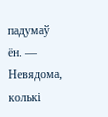падумаў ён. — Невядома, колькі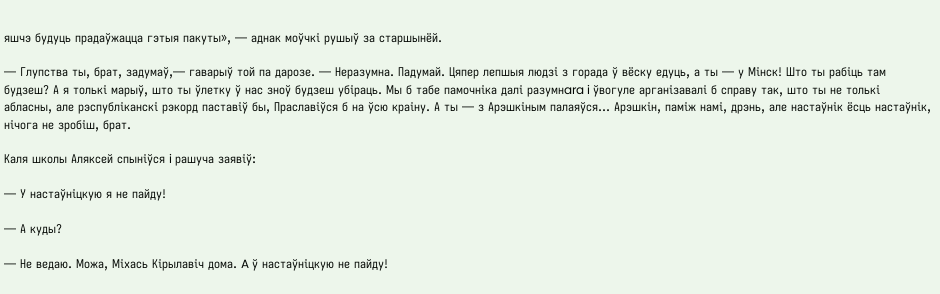яшчэ будуць прадаўжацца гэтыя пакуты», — аднак моўчкі рушыў за старшынёй.

— Глупства ты, брат, задумаў,— гаварыў той па дарозе. — Неразумна. Падумай. Цяпер лепшыя людзі з горада ў вёску едуць, а ты — у Мінск! Што ты рабіць там будзеш? А я толькі марыў, што ты ўлетку ў нас зноў будзеш убіраць. Мы б табе памочніка далі разумнara i ўвогуле арганізавалі б справу так, што ты не толькі абласны, але рэспубліканскі рэкорд паставіў бы, Праславіўся б на ўсю краіну. А ты — з Арэшкіным палаяўся… Арэшкін, паміж намі, дрэнь, але настаўнік ёсць настаўнік, нічога не зробіш, брат.

Каля школы Аляксей спыніўся i рашуча заявіў:

— У настаўніцкую я не пайду!

— А куды?

— Не ведаю. Можа, Міхась Кірылавіч дома. A ў настаўніцкую не пайду!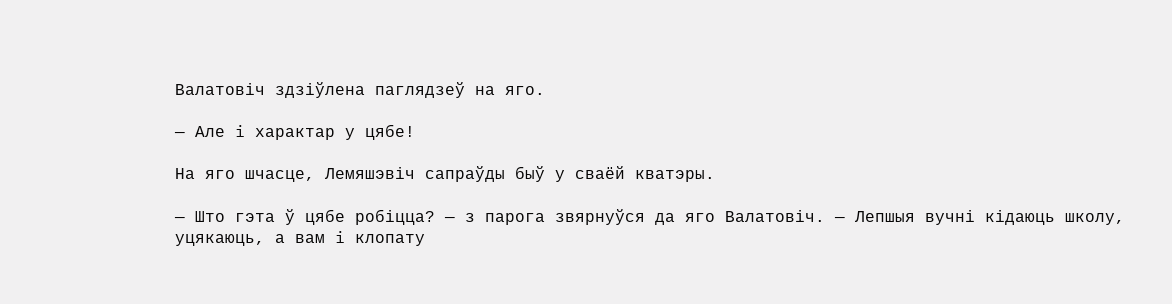Валатовіч здзіўлена паглядзеў на яго.

— Але i характар у цябе!

На яго шчасце, Лемяшэвіч сапраўды быў у сваёй кватэры.

— Што гэта ў цябе робіцца? — з парога звярнуўся да яго Валатовіч. — Лепшыя вучні кідаюць школу, уцякаюць, а вам i клопату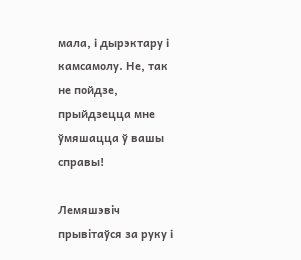мала, i дырэктару i камсамолу. Не, так не пойдзе, прыйдзецца мне ўмяшацца ў вашы справы!

Лемяшэвіч прывітаўся за руку i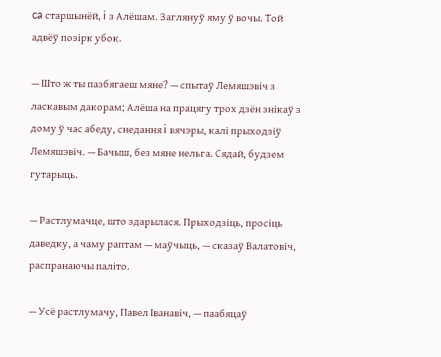ca старшынёй, i з Алёшам. Заглянуў яму ў вочы. Той адвёў позірк убок.

— Што ж ты пазбягаеш мяне? — спытаў Лемяшэвіч з ласкавым дакорам; Алёша на працягу трох дзён знікаў з дому ў час абеду, снедання i вячэры, калі прыходзіў Лемяшэвіч. — Бачыш, без мяне нельга. Сядай, будзем гутарыць.

— Растлумачце, што здарылася. Прыходзіць, просіць даведку, а чаму раптам — маўчыць, — сказаў Валатовіч, распранаючы паліто.

— Усё растлумачу, Павел Іванавіч, — паабяцаў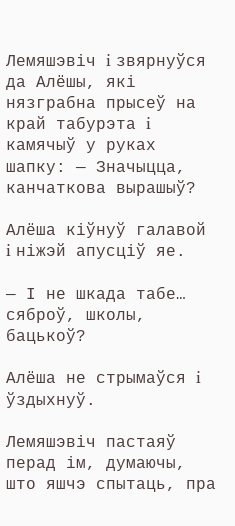Лемяшэвіч i звярнуўся да Алёшы, які нязграбна прысеў на край табурэта i камячыў у руках шапку: — Значыцца, канчаткова вырашыў?

Алёша кіўнуў галавой i ніжэй апусціў яе.

— І не шкада табе… сяброў, школы, бацькоў?

Алёша не стрымаўся i ўздыхнуў.

Лемяшэвіч пастаяў перад ім, думаючы, што яшчэ спытаць, пра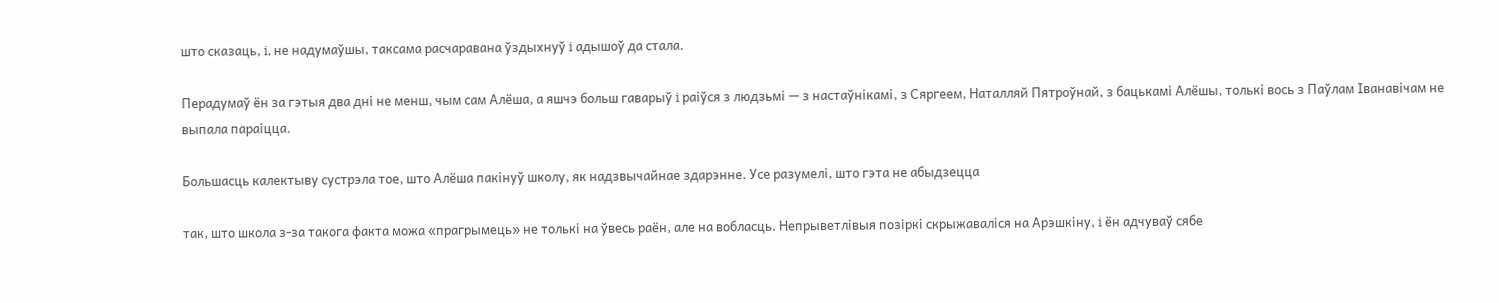што сказаць, i, не надумаўшы, таксама расчаравана ўздыхнуў i адышоў да стала.

Перадумаў ён за гэтыя два дні не менш, чым сам Алёша, а яшчэ больш гаварыў i раіўся з людзьмі — з настаўнікамі, з Сяргеем, Наталляй Пятроўнай, з бацькамі Алёшы, толькі вось з Паўлам Іванавічам не выпала параіцца.

Большасць калектыву сустрэла тое, што Алёша пакінуў школу, як надзвычайнае здарэнне. Усе разумелі, што гэта не абыдзецца

так, што школа з-за такога факта можа «прагрымець» не толькі на ўвесь раён, але на вобласць. Непрыветлівыя позіркі скрыжаваліся на Арэшкіну, i ён адчуваў сябе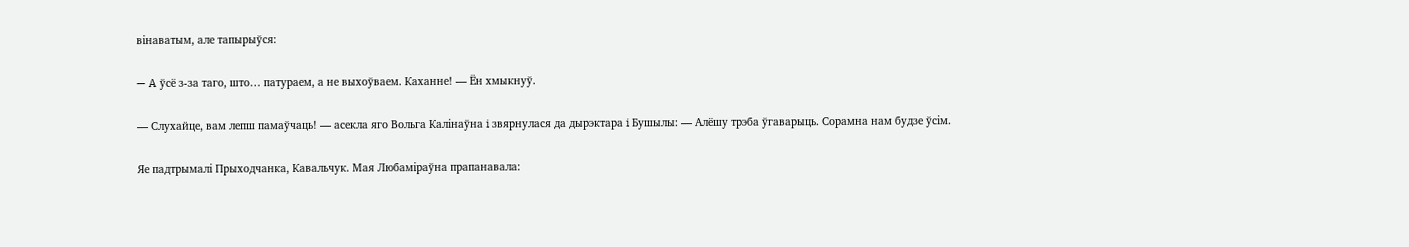вінаватым, але тапырыўся:

— A ўсё з-за таго, што… патураем, а не выхоўваем. Каханне! — Ён хмыкнуў.

— Слухайце, вам лепш памаўчаць! — асекла яго Вольга Калінаўна i звярнулася да дырэктара i Бушылы: — Алёшу трэба ўгаварыць. Сорамна нам будзе ўсім.

Яе падтрымалі Прыходчанка, Кавальчук. Мая Любаміраўна прапанавала: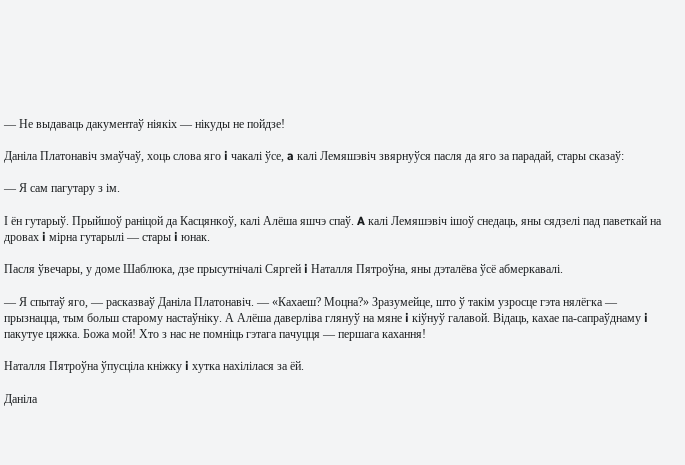— Не выдаваць дакументаў ніякіх — нікуды не пойдзе!

Даніла Платонавіч змаўчаў, хоць слова яго i чакалі ўсе, a калі Лемяшэвіч звярнуўся пасля да яго за парадай, стары сказаў:

— Я сам пагутару з ім.

І ён гутарыў. Прыйшоў раніцой да Касцянкоў, калі Алёша яшчэ спаў. A калі Лемяшэвіч ішоў снедаць, яны сядзелі пад паветкай на дровах i мірна гутарылі — стары i юнак.

Пасля ўвечары, у доме Шаблюка, дзе прысутнічалі Сяргей i Наталля Пятроўна, яны дэталёва ўсё абмеркавалі.

— Я спытаў яго, — расказваў Даніла Платонавіч. — «Кахаеш? Моцна?» Зразумейце, што ў такім узросце гэта нялёгка — прызнацца, тым больш старому настаўніку. А Алёша даверліва глянуў на мяне i кіўнуў галавой. Відаць, кахае па-сапраўднаму i пакутуе цяжка. Божа мой! Хто з нас не помніць гэтага пачуцця — першага кахання!

Наталля Пятроўна ўпусціла кніжку i хутка нахілілася за ёй.

Даніла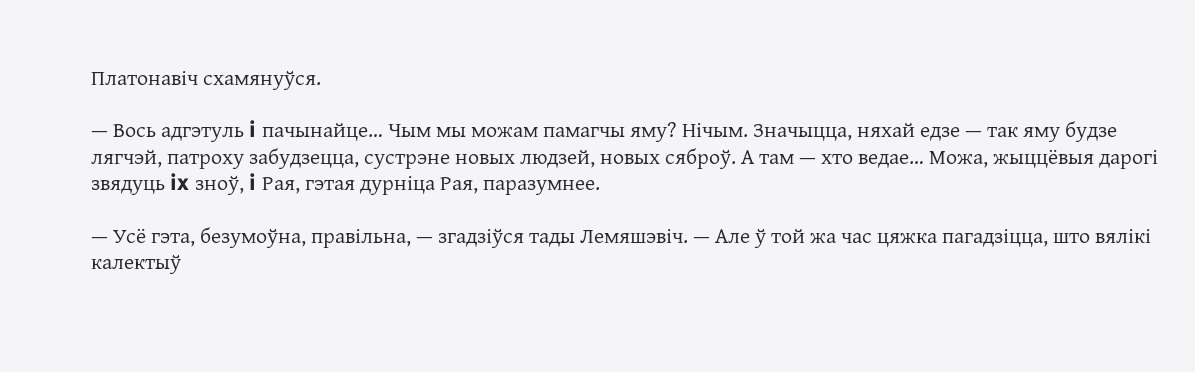Платонавіч схамянуўся.

— Вось адгэтуль i пачынайце… Чым мы можам памагчы яму? Нічым. Значыцца, няхай едзе — так яму будзе лягчэй, патроху забудзецца, сустрэне новых людзей, новых сяброў. А там — хто ведае… Можа, жыццёвыя дарогі звядуць ix зноў, i Рая, гэтая дурніца Рая, паразумнее.

— Усё гэта, безумоўна, правільна, — згадзіўся тады Лемяшэвіч. — Але ў той жа час цяжка пагадзіцца, што вялікі калектыў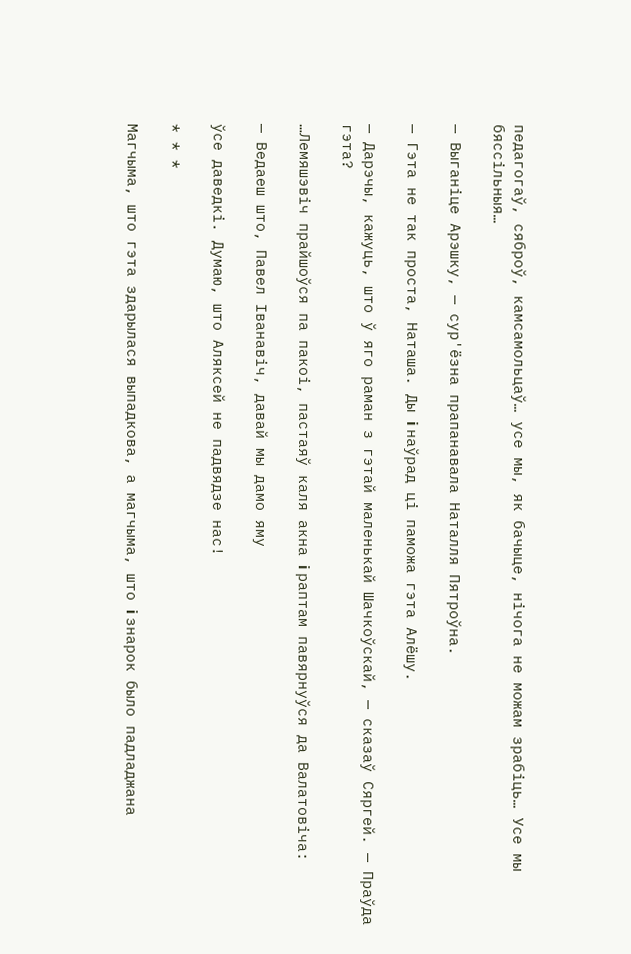педагогаў, сяброў, камсамольцаў… усе мы, як бачыце, нічога не можам зрабіць… Усе мы бяссільныя…

— Выганіце Арэшку, — сур'ёзна прапанавала Наталля Пятроўна.

— Гэта не так проста, Наташа. Ды i наўрад ці паможа гэта Алёшу.

— Дарэчы, кажуць, што ў яго раман з гэтай маленькай Шачкоўскай, — сказаў Сяргей. — Праўда гэта?

…Лемяшэвіч прайшоўся па пакоі, пастаяў каля акна i раптам павярнуўся да Валатовіча:

— Ведаеш што, Павел Іванавіч, давай мы дамо яму

ўсе даведкі. Думаю, што Аляксей не падвядзе нас!

* * *

Магчыма, што гэта здарылася выпадкова, а магчыма, што i знарок было падладжана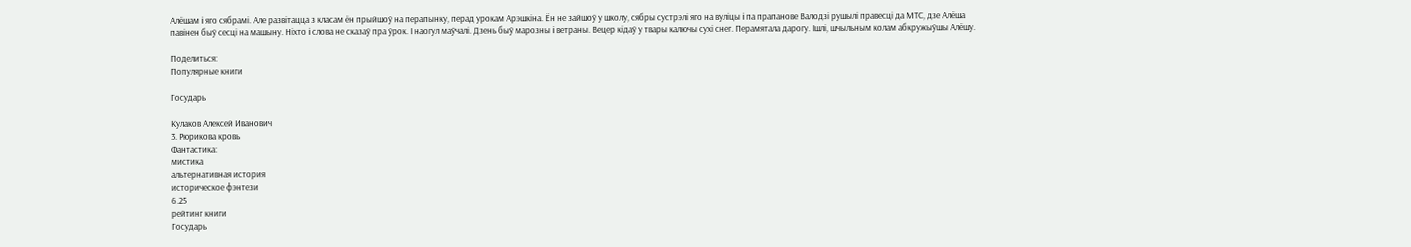Алёшам i яго сябрамі. Але развітацца з класам ён прыйшоў на перапынку, перад урокам Арэшкіна. Ён не зайшоў у школу, сябры сустрэлі яго на вуліцы i па прапанове Валодзі рушылі правесці да МТС, дзе Алёша павінен быў сесці на машыну. Ніхто i слова не сказаў пра ўрок. І наогул маўчалі. Дзень быў марозны i ветраны. Вецер кідаў у твары калючы сухі снег. Перамятала дарогу. Ішлі, шчыльным колам абкружыўшы Алёшу.

Поделиться:
Популярные книги

Государь

Кулаков Алексей Иванович
3. Рюрикова кровь
Фантастика:
мистика
альтернативная история
историческое фэнтези
6.25
рейтинг книги
Государь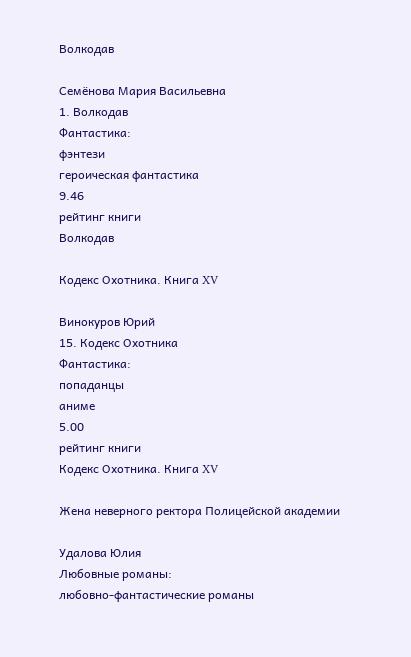Волкодав

Семёнова Мария Васильевна
1. Волкодав
Фантастика:
фэнтези
героическая фантастика
9.46
рейтинг книги
Волкодав

Кодекс Охотника. Книга XV

Винокуров Юрий
15. Кодекс Охотника
Фантастика:
попаданцы
аниме
5.00
рейтинг книги
Кодекс Охотника. Книга XV

Жена неверного ректора Полицейской академии

Удалова Юлия
Любовные романы:
любовно-фантастические романы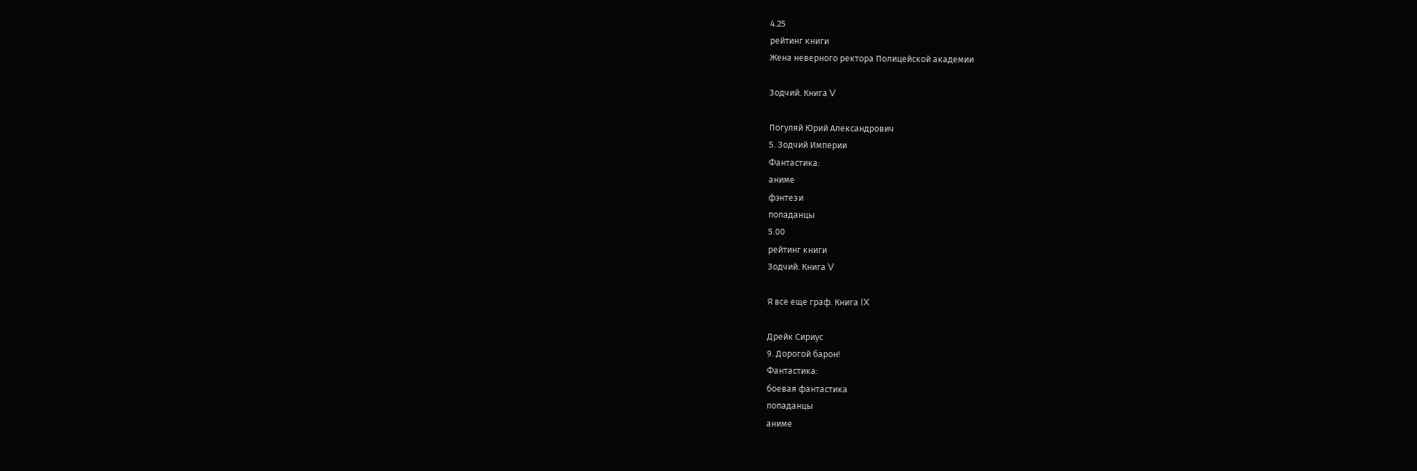4.25
рейтинг книги
Жена неверного ректора Полицейской академии

Зодчий. Книга V

Погуляй Юрий Александрович
5. Зодчий Империи
Фантастика:
аниме
фэнтези
попаданцы
5.00
рейтинг книги
Зодчий. Книга V

Я все еще граф. Книга IX

Дрейк Сириус
9. Дорогой барон!
Фантастика:
боевая фантастика
попаданцы
аниме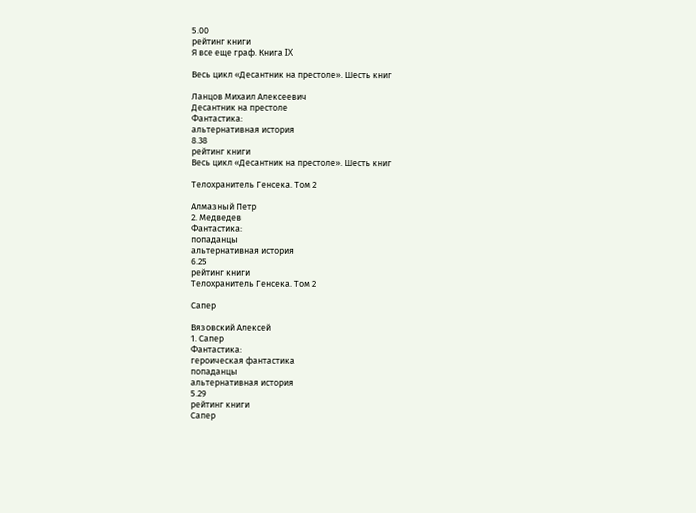5.00
рейтинг книги
Я все еще граф. Книга IX

Весь цикл «Десантник на престоле». Шесть книг

Ланцов Михаил Алексеевич
Десантник на престоле
Фантастика:
альтернативная история
8.38
рейтинг книги
Весь цикл «Десантник на престоле». Шесть книг

Телохранитель Генсека. Том 2

Алмазный Петр
2. Медведев
Фантастика:
попаданцы
альтернативная история
6.25
рейтинг книги
Телохранитель Генсека. Том 2

Сапер

Вязовский Алексей
1. Сапер
Фантастика:
героическая фантастика
попаданцы
альтернативная история
5.29
рейтинг книги
Сапер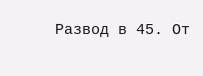Развод в 45. От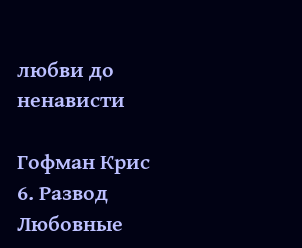любви до ненависти

Гофман Крис
6. Развод
Любовные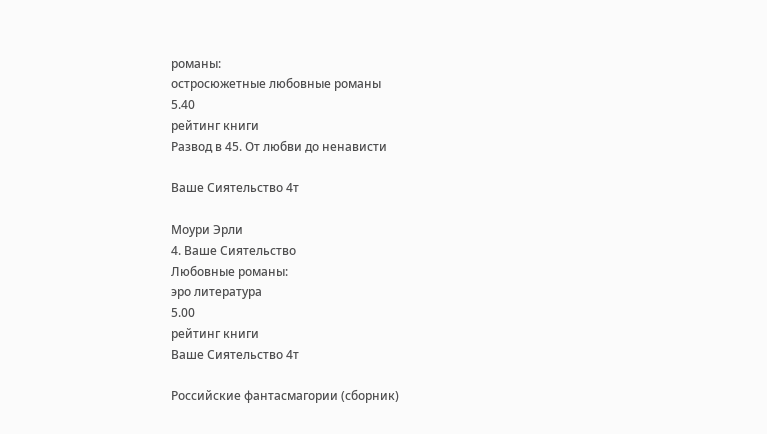романы:
остросюжетные любовные романы
5.40
рейтинг книги
Развод в 45. От любви до ненависти

Ваше Сиятельство 4т

Моури Эрли
4. Ваше Сиятельство
Любовные романы:
эро литература
5.00
рейтинг книги
Ваше Сиятельство 4т

Российские фантасмагории (сборник)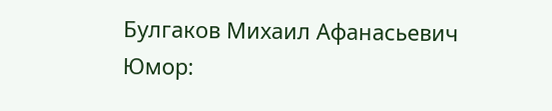Булгаков Михаил Афанасьевич
Юмор: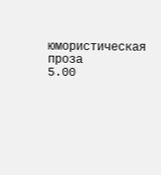юмористическая проза
5.00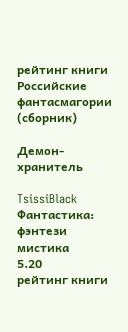рейтинг книги
Российские фантасмагории (сборник)

Демон-хранитель

TsissiBlack
Фантастика:
фэнтези
мистика
5.20
рейтинг книги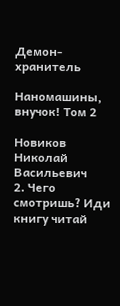Демон-хранитель

Наномашины, внучок! Том 2

Новиков Николай Васильевич
2. Чего смотришь? Иди книгу читай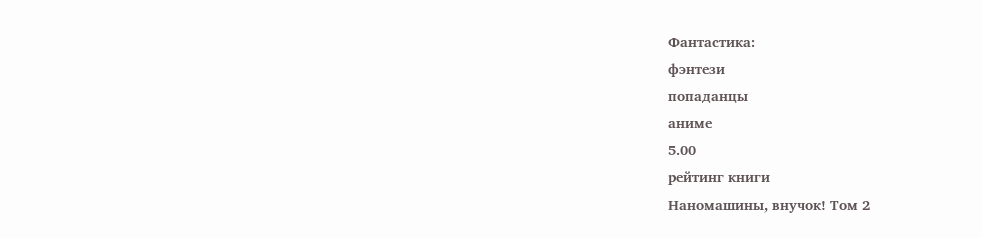Фантастика:
фэнтези
попаданцы
аниме
5.00
рейтинг книги
Наномашины, внучок! Том 2